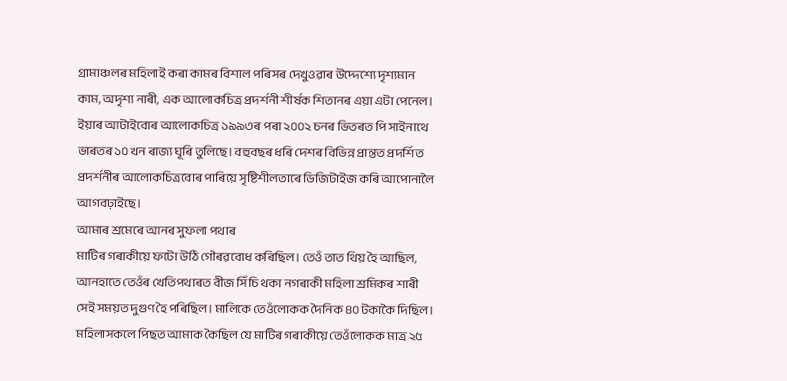গ্ৰামাঞ্চলৰ মহিলাই কৰা কামৰ বিশাল পৰিসৰ দেখুওৱাৰ উদ্দেশ্যে দৃশ্যমান কাম, অদৃশ্য নাৰী, এক আলোকচিত্ৰ প্ৰদৰ্শনী শীৰ্ষক শিতানৰ এয়া এটা পেনেল। ইয়াৰ আটাইবোৰ আলোকচিত্ৰ ১৯৯৩ৰ পৰা ২০০২ চনৰ ভিতৰত পি সাইনাথে ভাৰতৰ ১০ খন ৰাজ্য ঘূৰি তুলিছে। বহুবছৰ ধৰি দেশৰ বিভিন্ন প্ৰান্তত প্ৰদৰ্শিত প্ৰদৰ্শনীৰ আলোকচিত্ৰবোৰ পাৰিয়ে সৃষ্টিশীলতাৰে ডিজিটাইজ কৰি আপোনালৈ আগবঢ়াইছে।
আমাৰ শ্ৰমেৰে আনৰ সুফলা পথাৰ
মাটিৰ গৰাকীয়ে ফটো উঠি গৌৰৱবোধ কৰিছিল। তেওঁ তাত থিয় হৈ আছিল, আনহাতে তেওঁৰ খেতিপথাৰত বীজ সিঁচি থকা নগৰাকী মহিলা শ্ৰমিকৰ শাৰী সেই সময়ত দুগুণ হৈ পৰিছিল। মালিকে তেওঁলোকক দৈনিক ৪০ টকাকৈ দিছিল। মহিলাসকলে পিছত আমাক কৈছিল যে মাটিৰ গৰাকীয়ে তেওঁলোকক মাত্ৰ ২৫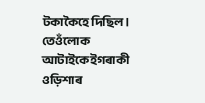টকাকৈহে দিছিল। তেওঁলোক আটাইকেইগৰাকী ওড়িশাৰ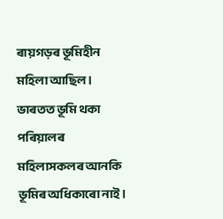ৰায়গড়ৰ ভূমিহীন মহিলা আছিল।
ভাৰতত ভূমি থকা পৰিয়ালৰ মহিলাসকলৰ আনকি ভূমিৰ অধিকাৰো নাই।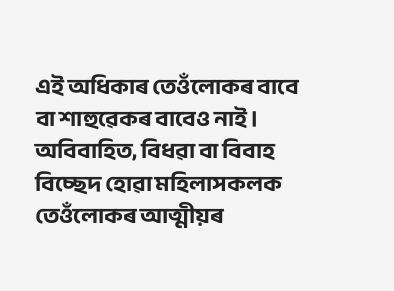এই অধিকাৰ তেওঁলোকৰ বাবে বা শাহুৱেকৰ বাবেও নাই। অবিবাহিত, বিধৱা বা বিবাহ বিচ্ছেদ হোৱা মহিলাসকলক তেওঁলোকৰ আত্মীয়ৰ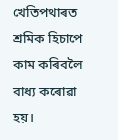খেতিপথাৰত শ্ৰমিক হিচাপে কাম কৰিবলৈ বাধ্য কৰোৱা হয়।